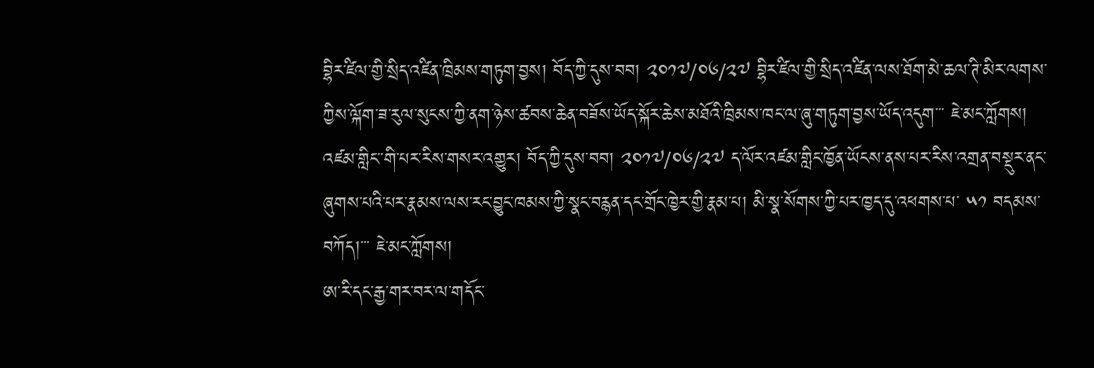བྷིར་ཛིལ་གྱི་སྲིད་འཛིན་ཁྲིམས་གཏུག་བྱས། བོད་ཀྱི་དུས་བབ། ༢༠༡༧/༠༦/༢༧ བྷིར་ཛིལ་གྱི་སྲིད་འཛིན་ལས་ཐོག་མེ་ཆལ་ཊི་མིར་ལགས་ཀྱིས་ལྐོག་ཟ་རུལ་སུངས་ཀྱི་ནག་ཉེས་ཚབས་ཆེན་བཟོས་ཡོད་སྐོར་ཆེས་མཐོའི་ཁྲིམས་ཁང་ལ་ཞུ་གཏུག་བྱས་ཡོད་འདུག་་་ ཇེ་མང་ཀློགས།
འཛམ་གླིང་་གི་པར་རིས་གསར་འགྱུར། བོད་ཀྱི་དུས་བབ། ༢༠༡༧/༠༦/༢༧ ད་ལོར་འཛམ་གླིང་ཁྱོན་ཡོངས་ནས་པར་རིས་འགྲན་བསྡུར་ནང་ཞུགས་པའི་པར་རྣམས་ལས་རང་བྱུང་ཁམས་ཀྱི་སྣང་བརྙན་དང་གྲོང་ཁྱེར་གྱི་རྣམ་པ། མི་སྣ་སོགས་ཀྱི་པར་ཁྱད་དུ་འཕགས་པ་ ༥༡ བདམས་བཀོད།་་་ ཇེ་མང་ཀློགས།
ཨ་རི་དང་རྒྱ་གར་བར་ལ་གདོང་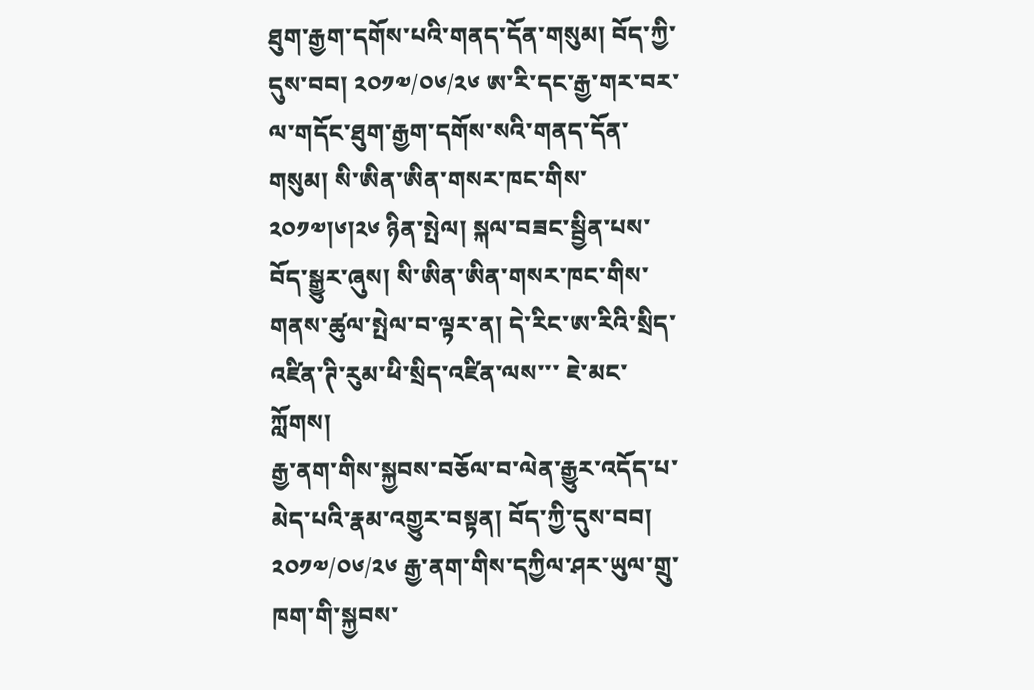ཐུག་རྒྱག་དགོས་པའི་གནད་དོན་གསུམ། བོད་ཀྱི་དུས་བབ། ༢༠༡༧/༠༦/༢༦ ཨ་རི་དང་རྒྱ་གར་བར་ལ་གདོང་ཐུག་རྒྱག་དགོས་སའི་གནད་དོན་གསུམ། སི་ཨིན་ཨིན་གསར་ཁང་གིས་ ༢༠༡༧།༦།༢༦ ཉིན་སྤེལ། སྐལ་བཟང་སྦྱིན་པས་བོད་སྒྱུར་ཞུས། སི་ཨིན་ཨིན་གསར་ཁང་གིས་གནས་ཚུལ་སྤེལ་བ་ལྟར་ན། དེ་རིང་ཨ་རིའི་སྲིད་འཛིན་ཊི་རུམ་ཕི་སྲིད་འཛིན་ལས་་་ ཇེ་མང་ཀློགས།
རྒྱ་ནག་གིས་སྐྱབས་བཅོལ་བ་ལེན་རྒྱུར་འདོད་པ་མེད་པའི་རྣམ་འགྱུར་བསྟན། བོད་ཀྱི་དུས་བབ། ༢༠༡༧/༠༦/༢༦ རྒྱ་ནག་གིས་དཀྱིལ་ཤར་ཡུལ་གྲུ་ཁག་གི་སྐྱབས་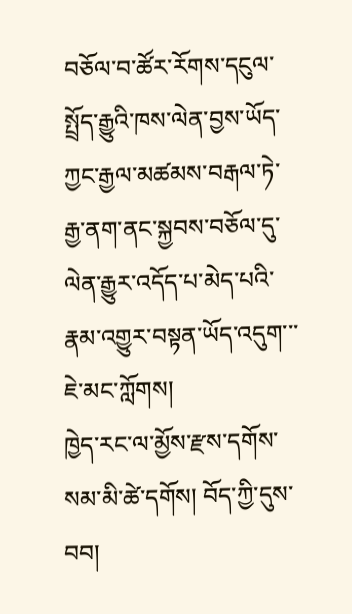བཅོལ་བ་ཚོར་རོགས་དངུལ་སྤྲོད་རྒྱུའི་ཁས་ལེན་བྱས་ཡོད་ཀྱང་རྒྱལ་མཚམས་བརྒལ་ཏེ་རྒྱ་ནག་ནང་སྐྱབས་བཅོལ་དུ་ལེན་རྒྱུར་འདོད་པ་མེད་པའི་རྣམ་འགྱུར་བསྟན་ཡོད་འདུག་་་ ཇེ་མང་ཀློགས།
ཁྱེད་རང་ལ་མྱོས་རྫས་དགོས་སམ་མི་ཚེ་དགོས། བོད་ཀྱི་དུས་བབ།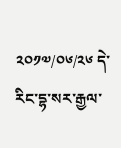༢༠༡༧/༠༦/༢༦ དེ་རིང་དྷ་སར་རྒྱལ་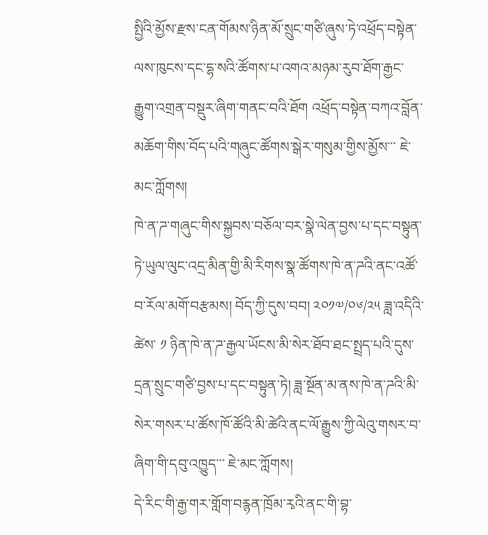སྤྱིའི་མྱོས་རྫས་ངན་གོམས་ཉིན་མོ་སྲུང་གཙི་ཞུས་ཏེ་འཕྲོད་བསྟེན་ལས་ཁུངས་དང་དྷ་སའི་ཚོགས་པ་འགའ་མཉམ་རུབ་ཐོག་རྒྱང་རྒྱུག་འགྲན་བསྡུར་ཞིག་གནང་བའི་ཐོག འཕྲོད་བསྟེན་བཀའ་བློན་མཆོག་གིས་བོད་པའི་གཞུང་ཚོགས་སྒེར་གསུམ་གྱིས་མྱོས་་་ ཇེ་མང་ཀློགས།
ཁེ་ན་ཌ་གཞུང་གིས་སྐྱབས་བཅོལ་བར་སྣེ་ལེན་བྱས་པ་དང་བསྟུན་ཏེ་ཡུལ་ལུང་འདྲ་མིན་གྱི་མི་རིགས་སྣ་ཚོགས་ཁེ་ན་ཌའི་ནང་འཚོ་བ་རོལ་མགོ་བརྩམས། བོད་ཀྱི་དུས་བབ། ༢༠༡༧/༠༦/༢༥ ཟླ་འདིའི་ཚེས་ ༡ ཉིན་ཁེ་ན་ཌ་རྒྱལ་ཡོངས་མི་སེར་ཐོབ་ཐང་སྤྲད་པའི་དུས་དྲན་སྲུང་གཙི་བྱས་པ་དང་བསྟུན་ཏེ། ཟླ་སྔོན་མ་ནས་ཁེ་ན་ཌའི་མི་སེར་གསར་པ་ཚོས་ཁོ་ཚོའི་མི་ཚེའི་ནང་ལོ་རྒྱུས་ཀྱི་ལེའུ་གསར་བ་ཞིག་གི་དབུ་འཁྱུད་་་ ཇེ་མང་ཀློགས།
དེ་རིང་གི་རྒྱ་གར་གློག་བརྙན་ཁྲོམ་རྭའི་ནང་གི་བྷ་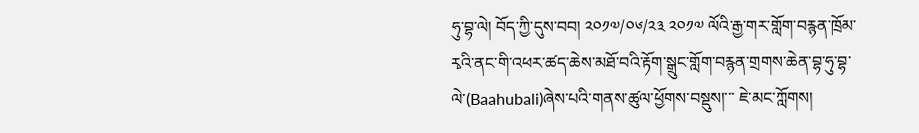ཧུ་བྷ་ལེ། བོད་ཀྱི་དུས་བབ། ༢༠༡༧/༠༦/༢༣ ༢༠༡༧ ལོའི་རྒྱ་གར་གློག་བརྙན་ཁྲོམ་རྭའི་ནང་གི་འཕར་ཚད་ཆེས་མཐོ་བའི་རྟོག་སྒྲུང་གློག་བརྙན་གྲགས་ཆེན་བྷ་ཧུ་བྷ་ལེ་(Baahubali)ཞེས་པའི་གནས་ཚུལ་ཕྱོགས་བསྡུས།་་་ ཇེ་མང་ཀློགས།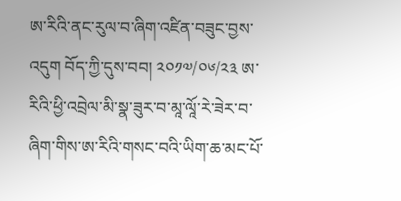ཨ་རིའི་ནང་རུལ་བ་ཞིག་འཛིན་བཟུང་བྱས་འདུག བོད་ཀྱི་དུས་བབ། ༢༠༡༧/༠༦/༢༣ ཨ་རིའི་ཕྱི་འབྲེལ་མི་སྣ་ཟུར་བ་མཱ་ལཱོ་རེ་ཟེར་བ་ཞིག་གིས་ཨ་རིའི་གསང་བའི་ཡིག་ཆ་མང་པོ་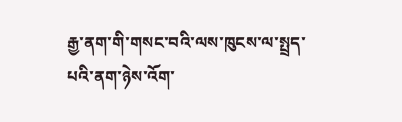རྒྱ་ནག་གི་གསང་བའི་ལས་ཁུངས་ལ་སྤྲད་པའི་ནག་ཉེས་འོག་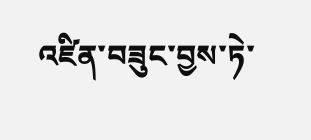འཛིན་བཟུང་བྱས་ཏེ་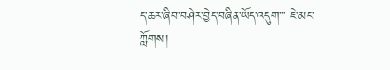ད་ཆར་ཞིབ་བཤེར་བྱེད་བཞིན་ཡོད་འདུག་་་ ཇེ་མང་ཀློགས།